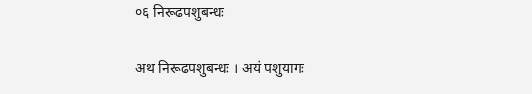०६ निरूढपशुबन्धः

अथ निरूढपशुबन्धः । अयं पशुयागः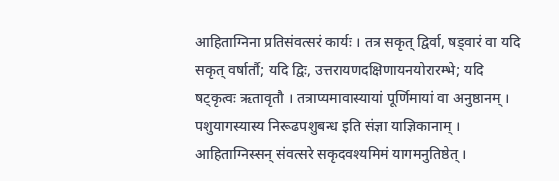आहिताग्निना प्रतिसंवत्सरं कार्यः । तत्र सकृत् द्विर्वा, षड्वारं वा यदि सकृत् वर्षार्तौ; यदि द्विः, उत्तरायणदक्षिणायनयोरारम्भे; यदि षट्कृत्वः ऋतावृतौ । तत्राप्यमावास्यायां पूर्णिमायां वा अनुष्ठानम् । पशुयागस्यास्य निरूढपशुबन्ध इति संज्ञा याज्ञिकानाम् । आहिताग्निस्सन् संवत्सरे सकृदवश्यमिमं यागमनुतिष्ठेत् ।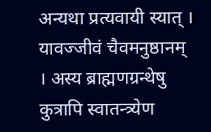अन्यथा प्रत्यवायी स्यात् । यावज्जीवं चैवमनुष्ठानम् । अस्य ब्राह्मणग्रन्थेषु कुत्रापि स्वातन्त्र्येण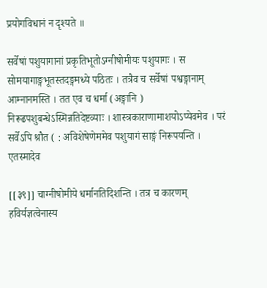प्रयोगविधानं न दृश्यते ॥

सर्वेषां पशुयागानां प्रकृतिभूतोऽग्नीषोमीयः पशुयागः । स सोमयागाङ्गभूतस्तदङ्गमध्ये पठितः । तत्रैव च सर्वेषां पश्वङ्गानाम् आम्नानमस्ति । तत एव च धर्मा (अङ्गानि ) निरूढपशुबन्धेऽस्मिन्नतिदेष्टव्याः । शास्त्रकाराणामाशयोऽप्येवमेव । परं सर्वेऽपि श्रौत ( : अविशेषेणेममेव पशुयागं साङ्गं निरूपयन्ति । एतस्मादेव

[[३९]] चाग्नीषोमीये धर्मानतिदिशन्ति । तत्र च कारणम् हविर्यज्ञत्वेनास्य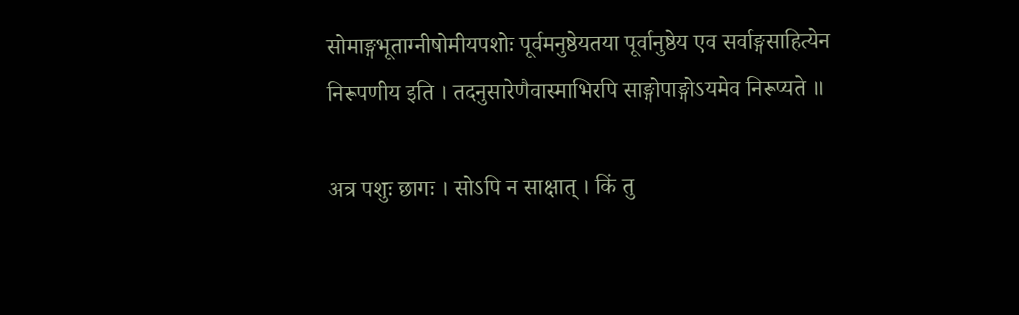सोमाङ्गभूताग्नीषोमीयपशोः पूर्वमनुष्ठेयतया पूर्वानुष्ठेय एव सर्वाङ्गसाहित्येन निरूपणीय इति । तदनुसारेणैवास्माभिरपि साङ्गोपाङ्गोऽयमेव निरूप्यते ॥

अत्र पशुः छागः । सोऽपि न साक्षात् । किं तु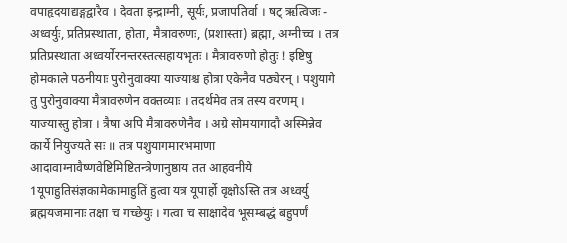वपाहृदयाद्यङ्गद्वारैव । देवता इन्द्राग्नी, सूर्यः, प्रजापतिर्वा । षट् ऋत्विजः - अध्वर्युः, प्रतिप्रस्थाता, होता, मैत्रावरुणः, (प्रशास्ता) ब्रह्मा, अग्नीच्च । तत्र प्रतिप्रस्थाता अध्वर्योरनन्तरस्तत्सहायभृतः । मैत्रावरुणो होतुः ! इष्टिषु होमकाले पठनीयाः पुरोनुवाक्या याज्याश्च होत्रा एकेनैव पठ्येरन् । पशुयागे तु पुरोनुवाक्या मैत्रावरुणेन वक्तव्याः । तदर्थमेव तत्र तस्य वरणम् । याज्यास्तु होत्रा । त्रैषा अपि मैत्रावरुणेनैव । अग्रे सोमयागादौ अस्मिन्नेव कार्ये नियुज्यते सः ॥ तत्र पशुयागमारभमाणा आदावाग्नावैष्णवेष्टिमिष्टितन्त्रेणानुष्ठाय तत आहवनीये 1यूपाहुतिसंज्ञकामेकामाहुतिं हुत्वा यत्र यूपार्हो वृक्षोऽस्ति तत्र अध्वर्यु ब्रह्मयजमानाः तक्षा च गच्छेयुः । गत्वा च साक्षादेव भूसम्बद्धं बहुपर्णं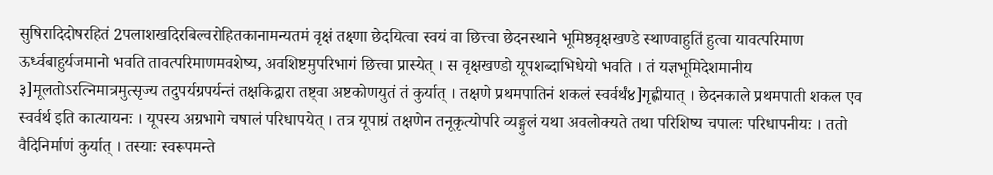सुषिरादिदोषरहितं 2पलाशखदिरबिल्वरोहितकानामन्यतमं वृक्षं तक्ष्णा छेदयित्वा स्वयं वा छित्त्वा छेदनस्थाने भूमिष्ठवृक्षखण्डे स्थाण्वाहुतिं हुत्वा यावत्परिमाण ऊर्ध्वबाहुर्यजमानो भवति तावत्परिमाणमवशेष्य, अवशिष्टमुपरिभागं छित्त्वा प्रास्येत् । स वृक्षखण्डो यूपशब्दाभिधेयो भवति । तं यज्ञभूमिदेशमानीय ३]मूलतोऽरत्निमात्रमुत्सृज्य तदुपर्यग्रपर्यन्तं तक्षकिद्वारा तष्ट्वा अष्टकोणयुतं तं कुर्यात् । तक्षणे प्रथमपातिनं शकलं स्वर्वर्थं४]गृह्णीयात् । छेदनकाले प्रथमपाती शकल एव स्वर्वर्थ इति कात्यायनः । यूपस्य अग्रभागे चषालं परिधापयेत् । तत्र यूपाग्रं तक्षणेन तनूकृत्योपरि व्यङ्गुलं यथा अवलोक्यते तथा परिशिष्य चपालः परिधापनीयः । ततो वैदिनिर्माणं कुर्यात् । तस्याः स्वरूपमन्ते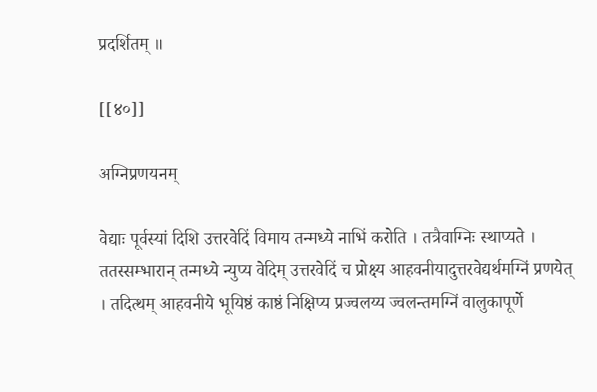प्रदर्शितम् ॥

[[४०]]

अग्निप्रणयनम्

वेद्याः पूर्वस्यां दिशि उत्तरवेदिं विमाय तन्मध्ये नाभिं करोति । तत्रैवाग्निः स्थाप्यते । ततस्सम्भारान् तन्मध्ये न्युप्य वेदिम् उत्तरवेदिं च प्रोक्ष्य आहवनीयादुत्तरवेद्यर्थमग्निं प्रणयेत् । तदित्थम् आहवनीये भूयिष्ठं काष्ठं निक्षिप्य प्रज्वलय्य ज्वलन्तमग्निं वालुकापूर्णे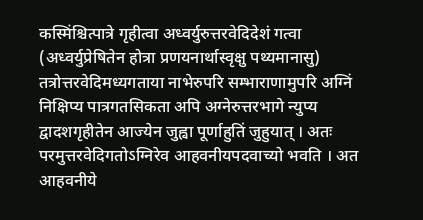कस्मिंश्चित्पात्रे गृहीत्वा अध्वर्युरुत्तरवेदिदेशं गत्वा (अध्वर्युप्रेषितेन होत्रा प्रणयनार्थास्वृक्षु पथ्यमानासु) तत्रोत्तरवेदिमध्यगताया नाभेरुपरि सम्भाराणामुपरि अग्निं निक्षिप्य पात्रगतसिकता अपि अग्नेरुत्तरभागे न्युप्य द्वादशगृहीतेन आज्येन जुह्वा पूर्णाहुतिं जुहुयात् । अतः परमुत्तरवेदिगतोऽग्निरेव आहवनीयपदवाच्यो भवति । अत आहवनीये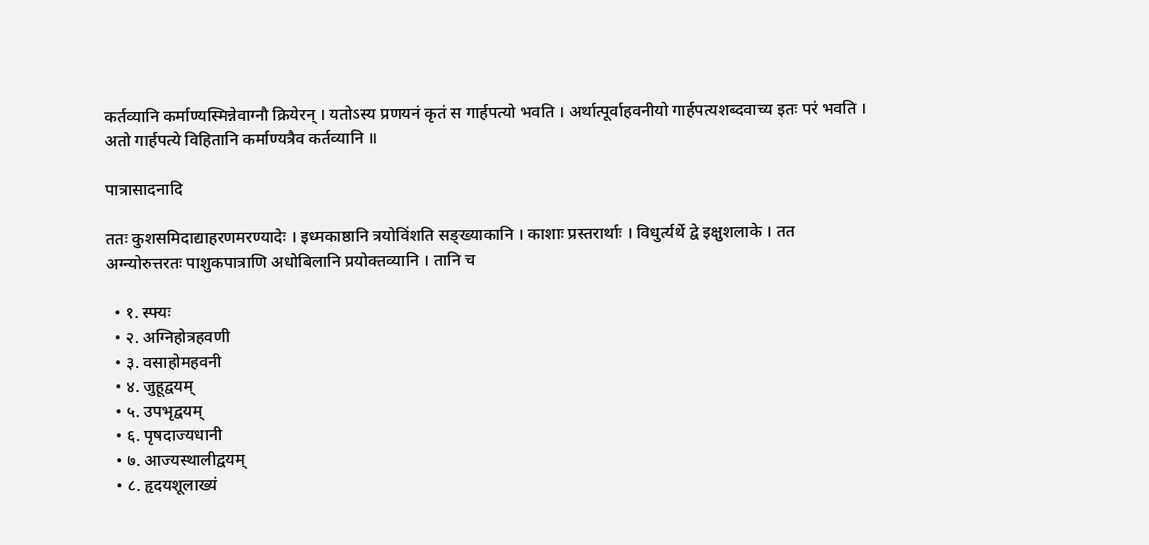कर्तव्यानि कर्माण्यस्मिन्नेवाग्नौ क्रियेरन् । यतोऽस्य प्रणयनं कृतं स गार्हपत्यो भवति । अर्थात्पूर्वाहवनीयो गार्हपत्यशब्दवाच्य इतः परं भवति । अतो गार्हपत्ये विहितानि कर्माण्यत्रैव कर्तव्यानि ॥

पात्रासादनादि

ततः कुशसमिदाद्याहरणमरण्यादेः । इध्मकाष्ठानि त्रयोविंशति सङ्ख्याकानि । काशाः प्रस्तरार्थाः । विधुर्त्यर्थे द्वे इक्षुशलाके । तत अग्न्योरुत्तरतः पाशुकपात्राणि अधोबिलानि प्रयोक्तव्यानि । तानि च

  • १. स्फ्यः
  • २. अग्निहोत्रहवणी
  • ३. वसाहोमहवनी
  • ४. जुहूद्वयम्
  • ५. उपभृद्वयम्
  • ६. पृषदाज्यधानी
  • ७. आज्यस्थालीद्वयम्
  • ८. हृदयशूलाख्यं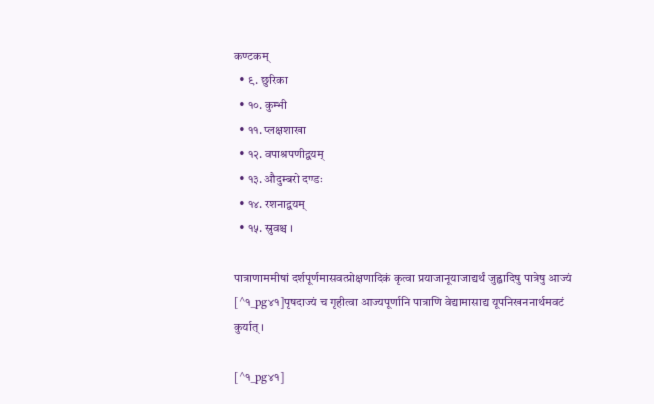कण्टकम्
  • ९. छुरिका
  • १०. कुम्भी
  • ११. प्लक्षशाखा
  • १२. वपाश्रपणीद्वयम्
  • १३. औदुम्बरो दण्डः
  • १४. रशनाद्वयम्
  • १५. स्रुवश्च ।

पात्राणाममीषां दर्शपूर्णमासवत्प्रोक्षणादिकं कृत्वा प्रयाजानूयाजाद्यर्थं जुह्वादिषु पात्रेषु आज्यं [^१_pg४१]पृषदाज्यं च गृहीत्वा आज्यपूर्णानि पात्राणि वेद्यामासाद्य यूपनिखननार्थमवटं कुर्यात् ।

[^१_pg४१]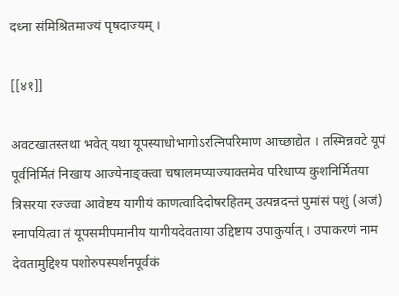दध्ना संमिश्रितमाज्यं पृषदाज्यम् ।

[[४१]]

अवटखातस्तथा भवेत् यथा यूपस्याधोभागोऽरत्निपरिमाण आच्छाद्येत । तस्मिन्नवटे यूपं पूर्वनिर्मितं निखाय आज्येनाङ्क्त्वा चषालमप्याज्याक्तमेव परिधाप्य कुशनिर्मितया त्रिसरया रज्ज्वा आवेष्टय यागीयं काणत्वादिदोषरहितम् उत्पन्नदन्तं पुमांसं पशुं (अजं) स्नापयित्वा तं यूपसमीपमानीय यागीयदेवताया उद्दिष्टाय उपाकुर्यात् । उपाकरणं नाम देवतामुद्दिश्य पशोरुपस्पर्शनपूर्वकं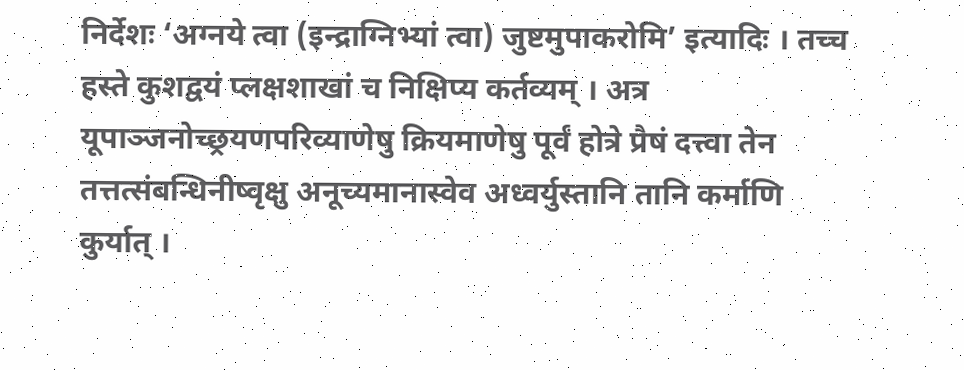निर्देशः ‘अग्नये त्वा (इन्द्राग्निभ्यां त्वा) जुष्टमुपाकरोमि’ इत्यादिः । तच्च हस्ते कुशद्वयं प्लक्षशाखां च निक्षिप्य कर्तव्यम् । अत्र यूपाञ्जनोच्छ्रयणपरिव्याणेषु क्रियमाणेषु पूर्वं होत्रे प्रैषं दत्त्वा तेन तत्तत्संबन्धिनीष्वृक्षु अनूच्यमानास्वेव अध्वर्युस्तानि तानि कर्माणि कुर्यात् ।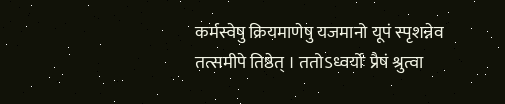कर्मस्वेषु क्रियमाणेषु यजमानो यूपं स्पृशन्नेव तत्समीपे तिष्ठेत् । ततोऽध्वर्योः प्रैषं श्रुत्वा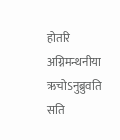होतरि अग्निमन्थनीया ऋचोऽनुब्रुवति सति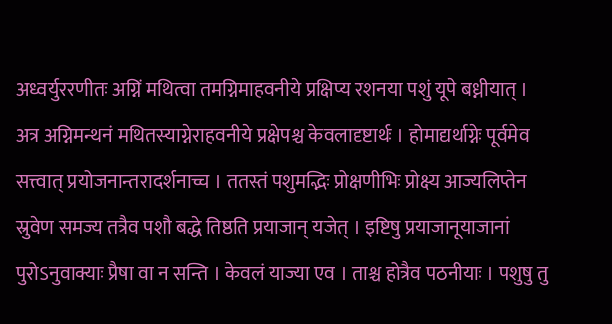अध्वर्युररणीतः अग्निं मथित्वा तमग्निमाहवनीये प्रक्षिप्य रशनया पशुं यूपे बध्नीयात् । अत्र अग्निमन्थनं मथितस्याग्नेराहवनीये प्रक्षेपश्च केवलादृष्टार्थः । होमाद्यर्थाग्नेः पूर्वमेव सत्त्वात् प्रयोजनान्तरादर्शनाच्च । ततस्तं पशुमद्भिः प्रोक्षणीभिः प्रोक्ष्य आज्यलिप्तेन स्रुवेण समज्य तत्रैव पशौ बद्धे तिष्ठति प्रयाजान् यजेत् । इष्टिषु प्रयाजानूयाजानां पुरोऽनुवाक्याः प्रैषा वा न सन्ति । केवलं याज्या एव । ताश्च होत्रैव पठनीयाः । पशुषु तु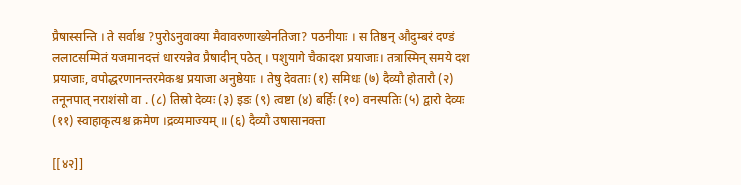प्रैषास्सन्ति । ते सर्वाश्च ?पुरोऽनुवाक्या मैवावरुणाख्येनतिजा? पठनीयाः । स तिष्ठन् औदुम्बरं दण्डं ललाटसम्मितं यजमानदत्तं धारयन्नेव प्रैषादीन् पठेत् । पशुयागे चैकादश प्रयाजाः। तत्रास्मिन् समये दश प्रयाजाः, वपोद्धरणानन्तरमेकश्च प्रयाजा अनुष्ठेयाः । तेषु देवताः (१) समिधः (७) दैव्यौ होतारौ (२) तनूनपात् नराशंसो वा . (८) तिस्रो देव्यः (३) इडः (९) त्वष्टा (४) बर्हिः (१०) वनस्पतिः (५) द्वारो देव्यः (११) स्वाहाकृत्यश्च क्रमेण ।द्रव्यमाज्यम् ॥ (६) दैव्यौ उषासानक्ता

[[४२]]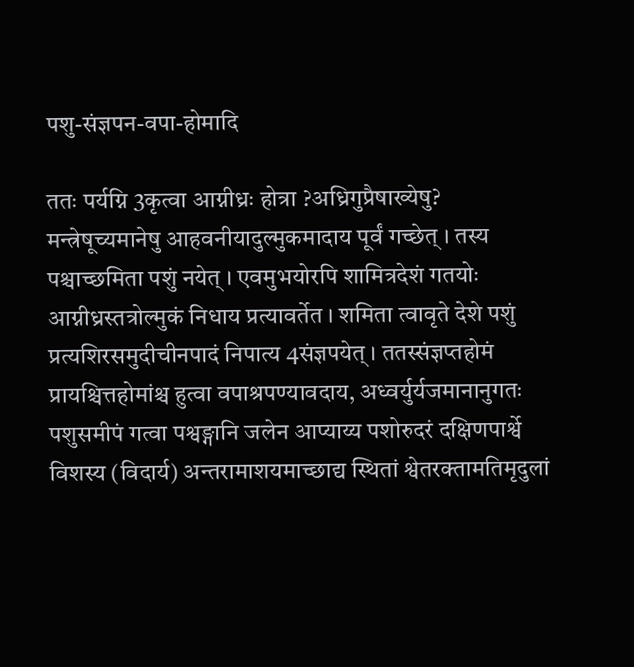पशु-संज्ञपन-वपा-होमादि

ततः पर्यग्नि 3कृत्वा आग्नीध्रः होत्रा ?अध्रिगुप्रैषाख्येषु? मन्त्रेषूच्यमानेषु आहवनीयादुल्मुकमादाय पूर्वं गच्छेत् । तस्य पश्चाच्छमिता पशुं नयेत् । एवमुभयोरपि शामित्रदेशं गतयोः आग्नीध्रस्तत्रोल्मुकं निधाय प्रत्यावर्तेत । शमिता त्वावृते देशे पशुं प्रत्यशिरसमुदीचीनपादं निपात्य 4संज्ञपयेत् । ततस्संज्ञप्तहोमं प्रायश्चित्तहोमांश्च हुत्वा वपाश्रपण्यावदाय, अध्वर्युर्यजमानानुगतः पशुसमीपं गत्वा पश्वङ्गानि जलेन आप्याय्य पशोरुदरं दक्षिणपार्श्वे विशस्य (विदार्य) अन्तरामाशयमाच्छाद्य स्थितां श्वेतरक्तामतिमृदुलां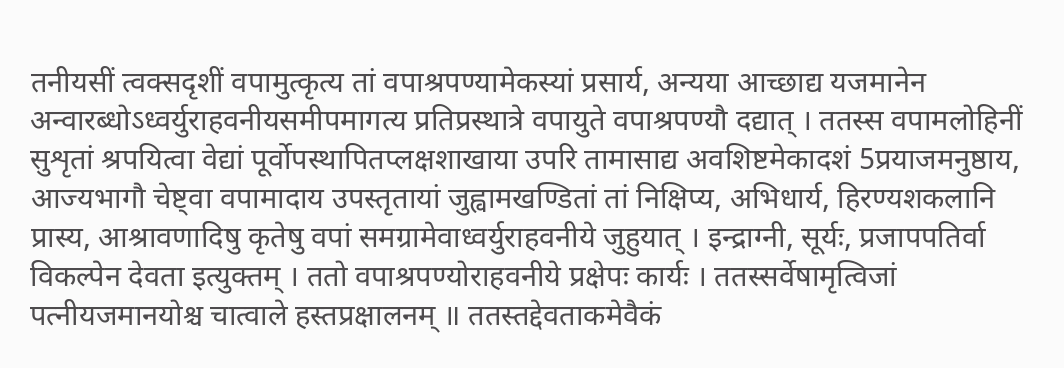तनीयसीं त्वक्सदृशीं वपामुत्कृत्य तां वपाश्रपण्यामेकस्यां प्रसार्य, अन्यया आच्छाद्य यजमानेन अन्वारब्धोऽध्वर्युराहवनीयसमीपमागत्य प्रतिप्रस्थात्रे वपायुते वपाश्रपण्यौ दद्यात् । ततस्स वपामलोहिनीं सुशृतां श्रपयित्वा वेद्यां पूर्वोपस्थापितप्लक्षशाखाया उपरि तामासाद्य अवशिष्टमेकादशं 5प्रयाजमनुष्ठाय, आज्यभागौ चेष्ट्वा वपामादाय उपस्तृतायां जुह्वामखण्डितां तां निक्षिप्य, अभिधार्य, हिरण्यशकलानि प्रास्य, आश्रावणादिषु कृतेषु वपां समग्रामेवाध्वर्युराहवनीये जुहुयात् । इन्द्राग्नी, सूर्यः, प्रजापपतिर्वा विकल्पेन देवता इत्युक्तम् । ततो वपाश्रपण्योराहवनीये प्रक्षेपः कार्यः । ततस्सर्वेषामृत्विजां पत्नीयजमानयोश्च चात्वाले हस्तप्रक्षालनम् ॥ ततस्तद्देवताकमेवैकं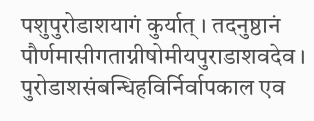पशुपुरोडाशयागं कुर्यात् । तदनुष्ठानं पौर्णमासीगताग्नीषोमीयपुराडाशवदेव । पुरोडाशसंबन्धिहविर्निर्वापकाल एव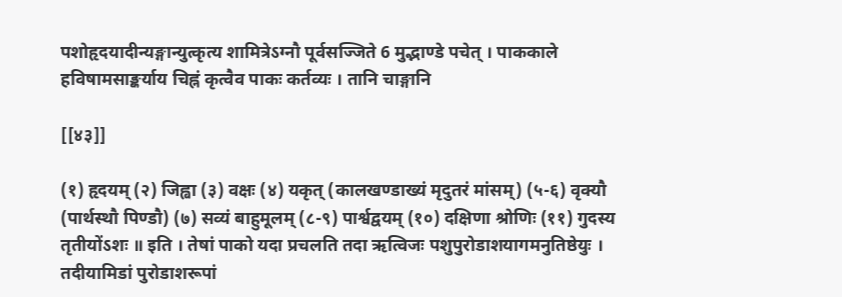पशोहृदयादीन्यङ्गान्युत्कृत्य शामित्रेऽग्नौ पूर्वसज्जिते 6 मुद्भाण्डे पचेत् । पाककाले हविषामसाङ्कर्याय चिह्नं कृत्वैव पाकः कर्तव्यः । तानि चाङ्गानि

[[४३]]

(१) हृदयम् (२) जिह्वा (३) वक्षः (४) यकृत् (कालखण्डाख्यं मृदुतरं मांसम्) (५-६) वृक्यौ (पार्थस्थौ पिण्डौ) (७) सव्यं बाहुमूलम् (८-९) पार्श्वद्वयम् (१०) दक्षिणा श्रोणिः (११) गुदस्य तृतीयोंऽशः ॥ इति । तेषां पाको यदा प्रचलति तदा ऋत्विजः पशुपुरोडाशयागमनुतिष्ठेयुः । तदीयामिडां पुरोडाशरूपां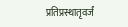प्रतिप्रस्थातृवर्जं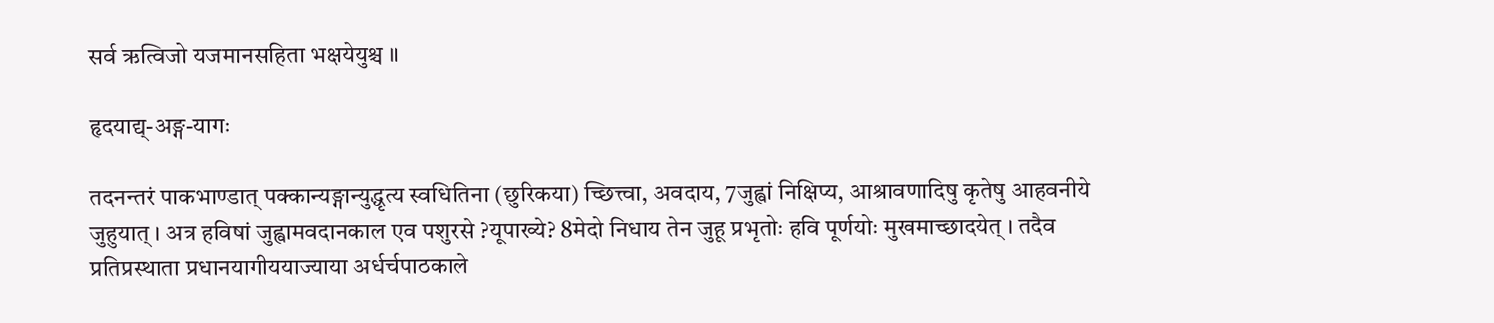सर्व ऋत्विजो यजमानसहिता भक्षयेयुश्च ॥

हृदयाद्य्-अङ्ग-यागः

तदनन्तरं पाकभाण्डात् पक्कान्यङ्गान्युद्धृत्य स्वधितिना (छुरिकया) च्छित्त्वा, अवदाय, 7जुह्वां निक्षिप्य, आश्रावणादिषु कृतेषु आहवनीये जुहुयात् । अत्र हविषां जुह्वामवदानकाल एव पशुरसे ?यूपाख्ये? 8मेदो निधाय तेन जुहू प्रभृतोः हवि पूर्णयोः मुखमाच्छादयेत् । तदैव प्रतिप्रस्थाता प्रधानयागीययाज्याया अर्धर्चपाठकाले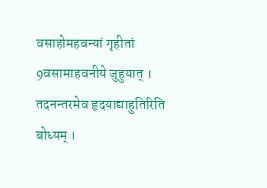वसाहोमहवन्यां गृहीतां 9वसामाहवनीये जुहुयात् । तदनन्तरमेव हृदयाद्याहुतिरिति बोध्यम् ।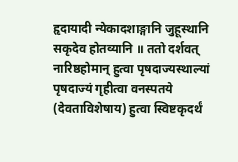हृदायादी न्येकादशाङ्गानि जुहूस्थानि सकृदेव होतव्यानि ॥ ततो दर्शवत् नारिष्ठहोमान् हुत्वा पृषदाज्यस्थाल्यां पृषदाज्यं गृहीत्वा वनस्पतये (देवताविशेषाय) हुत्वा स्विष्टकृदर्थं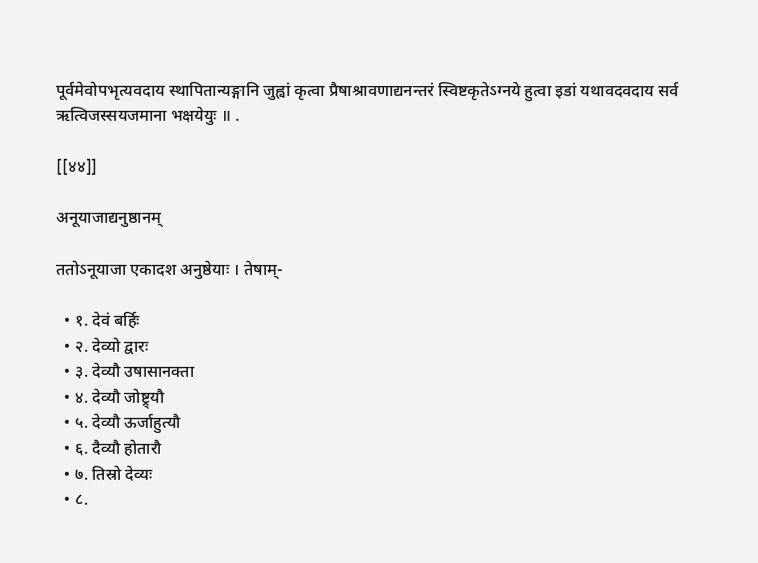पूर्वमेवोपभृत्यवदाय स्थापितान्यङ्गानि जुह्वां कृत्वा प्रैषाश्रावणाद्यनन्तरं स्विष्टकृतेऽग्नये हुत्वा इडां यथावदवदाय सर्व ऋत्विजस्सयजमाना भक्षयेयुः ॥ .

[[४४]]

अनूयाजाद्यनुष्ठानम्

ततोऽनूयाजा एकादश अनुष्ठेयाः । तेषाम्-

  • १. देवं बर्हिः
  • २. देव्यो द्वारः
  • ३. देव्यौ उषासानक्ता
  • ४. देव्यौ जोष्ट्र्यौ
  • ५. देव्यौ ऊर्जाहुत्यौ
  • ६. दैव्यौ होतारौ
  • ७. तिस्रो देव्यः
  • ८.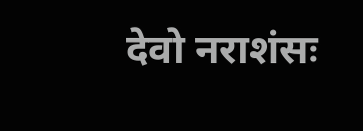देवो नराशंसः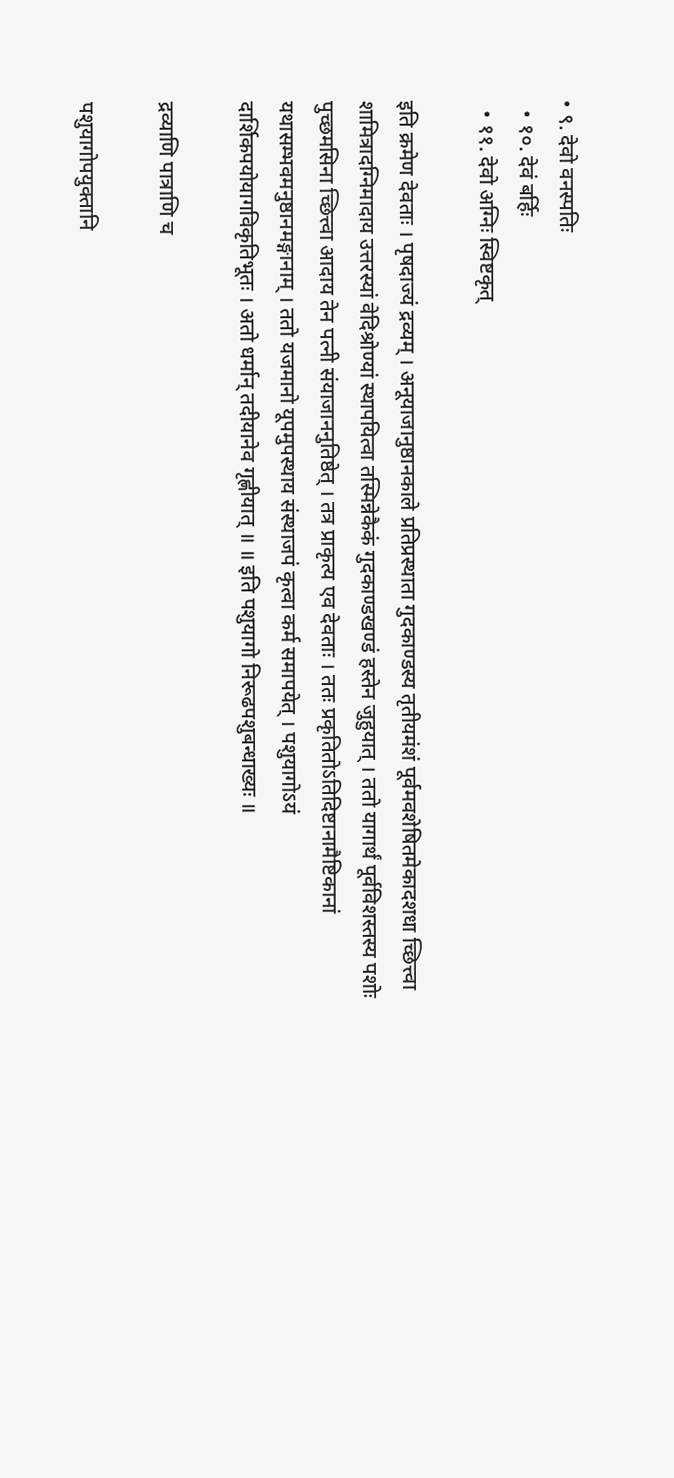• ९. देवो वनस्पतिः
  • १०. देवं बर्हिः
  • ११. देवो अग्निः स्विष्टकृत्

इति क्रमेण देवताः । पृषदाज्यं द्रव्यम् । अनूयाजानुष्ठानकाले प्रतिप्रस्थाता गुदकाण्डस्य तृतीयमंशं पूर्वमवशेषितमेकादशधा च्छित्त्वा शामित्रादग्निमादाय उत्तरस्यां वेदिश्रोण्यां स्थापयित्वा तस्मिन्नेकैकं गुदकाण्डखण्डं हस्तेन जुहुयात् । ततो यागार्थं पूर्वविशस्तस्य पशोः पुच्छमसिना च्छित्त्वा आदाय तेन पत्नी संयाजाननुतिष्ठेत् । तत्र प्राकृत्य एव देवताः । ततः प्रकृतितोऽतिदिष्टानामैष्टिकानां यथासम्भवमनुष्ठानमङ्गानाम् । ततो यजमानो यूपमुपस्थाय संस्थाजपं कृत्वा कर्म समापयेत् । पशुयागोऽयं दार्शिकपयोयागविकृतिभूतः । अतो धर्मान् तदीयानेव गृह्णीयात् ॥ ॥ इति पशुयागो निरूढपशुबन्धाख्यः ॥

द्रव्याणि पात्राणि च

पशुयागोपयुक्तानि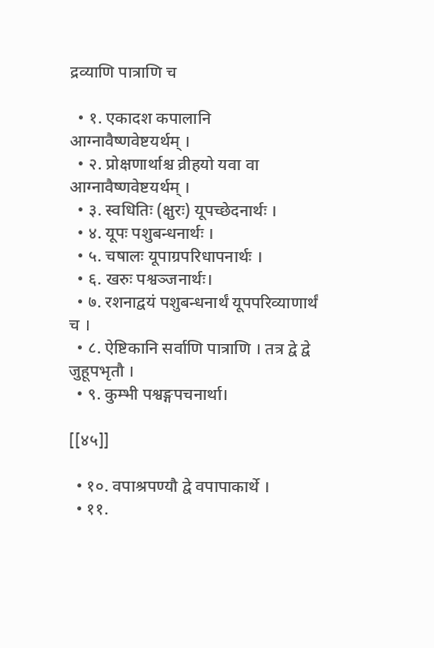द्रव्याणि पात्राणि च

  • १. एकादश कपालानि आग्नावैष्णवेष्टयर्थम् ।
  • २. प्रोक्षणार्थाश्च व्रीहयो यवा वा आग्नावैष्णवेष्टयर्थम् ।
  • ३. स्वधितिः (क्षुरः) यूपच्छेदनार्थः ।
  • ४. यूपः पशुबन्धनार्थः ।
  • ५. चषालः यूपाग्रपरिधापनार्थः ।
  • ६. खरुः पश्वञ्जनार्थः।
  • ७. रशनाद्वयं पशुबन्धनार्थं यूपपरिव्याणार्थं च ।
  • ८. ऐष्टिकानि सर्वाणि पात्राणि । तत्र द्वे द्वे जुहूपभृतौ ।
  • ९. कुम्भी पश्वङ्गपचनार्था।

[[४५]]

  • १०. वपाश्रपण्यौ द्वे वपापाकार्थे ।
  • ११.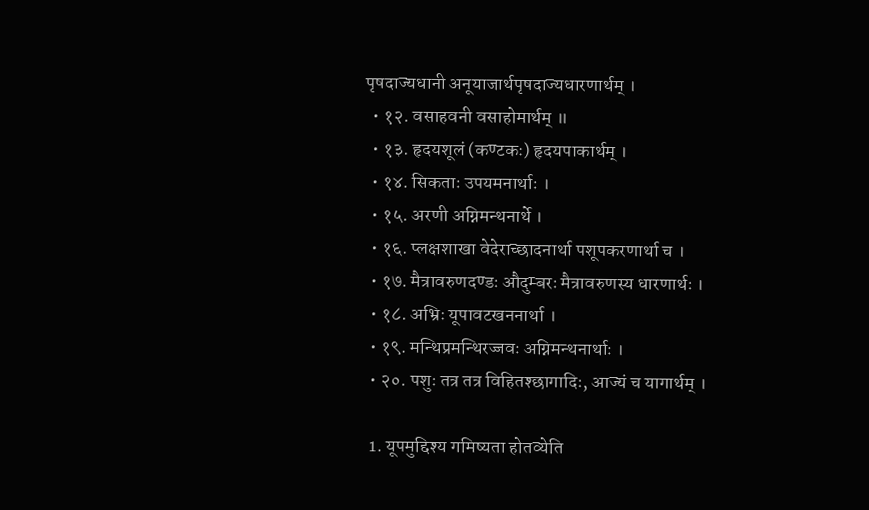पृषदाज्यधानी अनूयाजार्थपृषदाज्यधारणार्थम् ।
  • १२. वसाहवनी वसाहोमार्थम् ॥
  • १३. हृदयशूलं (कण्टकः) हृदयपाकार्थम् ।
  • १४. सिकताः उपयमनार्थाः ।
  • १५. अरणी अग्निमन्थनार्थे ।
  • १६. प्लक्षशाखा वेदेराच्छादनार्था पशूपकरणार्था च ।
  • १७. मैत्रावरुणदण्डः औदुम्बरः मैत्रावरुणस्य धारणार्थः ।
  • १८. अभ्रिः यूपावटखननार्था ।
  • १९. मन्थिप्रमन्थिरज्जवः अग्निमन्थनार्थाः ।
  • २०. पशुः तत्र तत्र विहितश्छागादिः, आज्यं च यागार्थम् ।

  1. यूपमुद्दिश्य गमिष्यता होतव्येति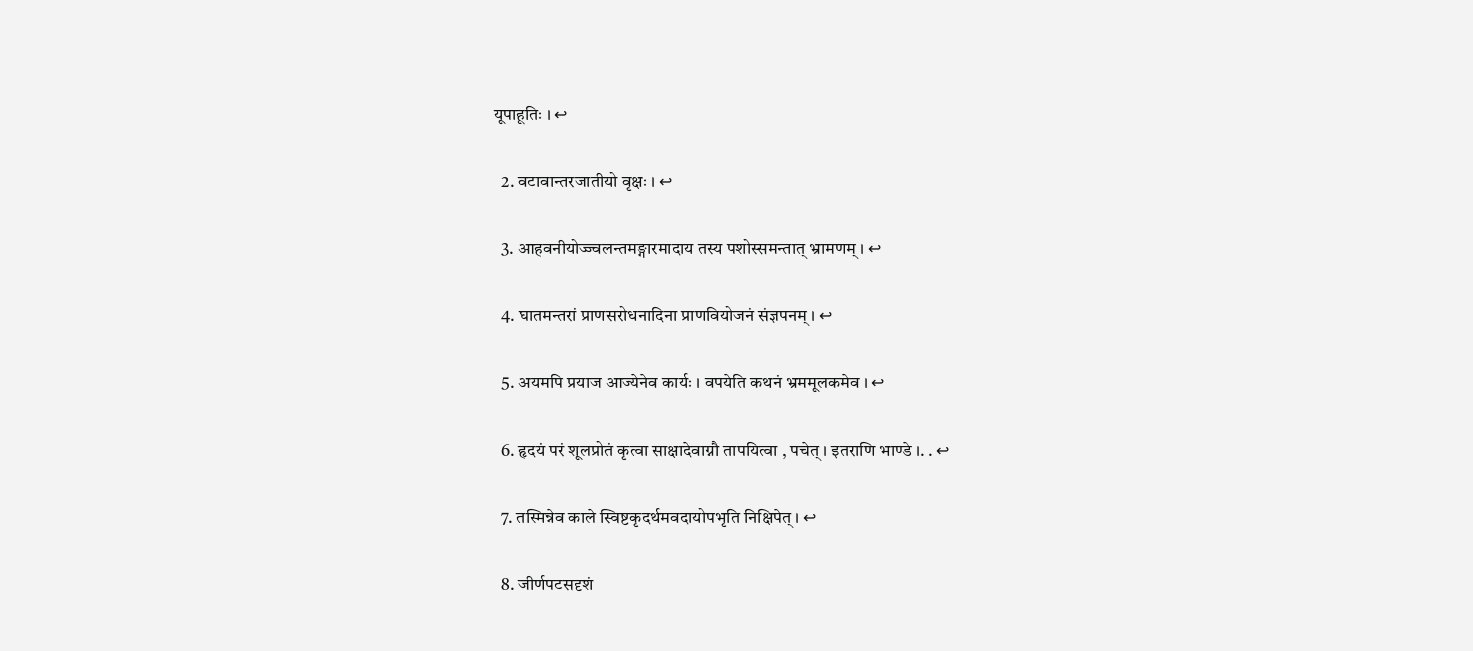यूपाहूतिः । ↩

  2. वटावान्तरजातीयो वृक्षः । ↩

  3. आहवनीयोज्ज्वलन्तमङ्गारमादाय तस्य पशोस्समन्तात् भ्रामणम् । ↩

  4. घातमन्तरां प्राणसरोधनादिना प्राणवियोजनं संज्ञपनम् । ↩

  5. अयमपि प्रयाज आज्येनेव कार्यः । वपयेति कथनं भ्रममूलकमेव । ↩

  6. हृदयं परं शूलप्रोतं कृत्वा साक्षादेवाग्नौ तापयित्वा , पचेत् । इतराणि भाण्डे ।. . ↩

  7. तस्मिन्नेव काले स्विष्टकृदर्थमवदायोपभृति निक्षिपेत् । ↩

  8. जीर्णपटसदृशं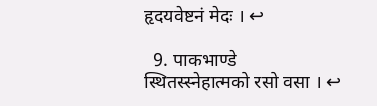हृदयवेष्टनं मेदः । ↩

  9. पाकभाण्डे स्थितस्स्नेहात्मको रसो वसा । ↩